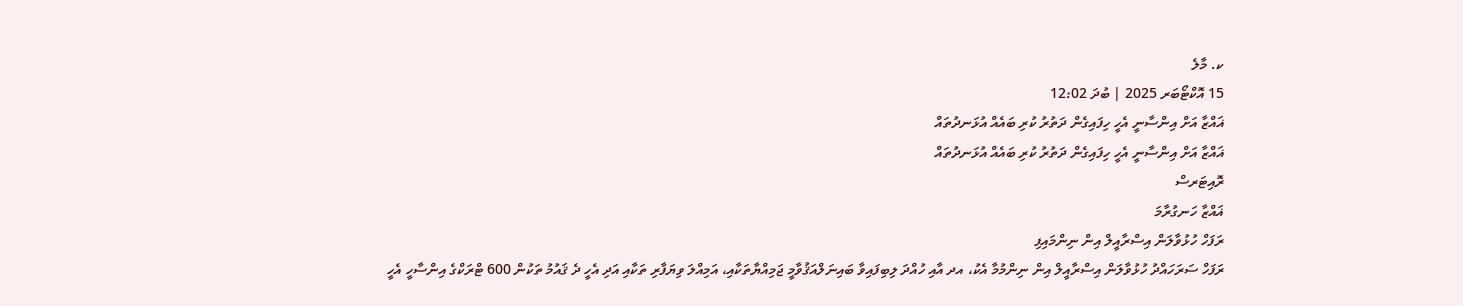ކ. މާލެ
15 އޮކްޓޯބަރ 2025 | ބުދަ 12:02
ޣައްޒާ އަށް އިންސާނީ އެހީ ހިފައިގެން ދަތުރު ކުރި ބައެއް އުޅަނދުތައް
ޣައްޒާ އަށް އިންސާނީ އެހީ ހިފައިގެން ދަތުރު ކުރި ބައެއް އުޅަނދުތައް
ރޮއިޓަރސް
ޣައްޒާ ހަނގުރާމަ
ރަފަހް ހުޅުވާލަން އިސްރާއީލް އިން ނިންމައިފި
ރަފަހް ސަރަހައްދު ހުޅުވާލަން އިސްރާއީލް އިން ނިންމުމާ އެކު، އދ އާއި ހުއްދަ ލިބިފައިވާ ބައިނަލްއަޤުވާމީ ޖަމިއްޔާތަކާއި، އަމިއްލަ ވިޔަފާރި ތަކާއި އަދި އެހީ ދެ ޤައުމު ތަކުން 600 ޓްރަކްގެ އިންސާހީ އެހީ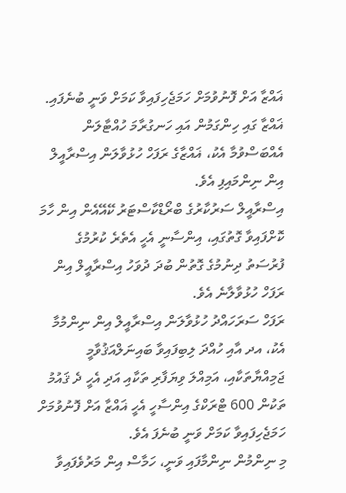ޣައްޒާ އަށް ފޮނުވުމަށް ހަމަޖެހިފައިވާ ކަމަށް ވަނީ ބުނެފައި.
ޣައްޒާ ގައި ހިންގަމުން އައި ހަނގުރާމަ ހުއްޓާލަން އެއްބަސްވުމާ އެކު، ޣައްޒާގެ ރަފަހް ހުޅުވާލަން އިސްރާއީލް އިން ނިންމައިފި އެވެ.
އިސްރާއީލް ސަރުކާރުގެ ބްރޯޑްކާސްޓަރު ކޭއޭއެން އިން ހާމަ ކޮށްފައިވާ ގޮތުގައި، އިންސާނީ އެހީ އެތެރެ ކުރުމުގެ ފުރުސަތު ދިނުމުގެ ގޮތުން ބުދަ ދުވަހު އިސްރާއީލް އިން ރަފަހް ހުޅުވާލާނެ އެވެ.
ރަފަހް ސަރަހައްދު ހުޅުވާލަން އިސްރާއީލް އިން ނިންމުމާ އެކު، އދ އާއި ހުއްދަ ލިބިފައިވާ ބައިނަލްއަޤުވާމީ ޖަމިއްޔާތަކާއި، އަމިއްލަ ވިޔަފާރި ތަކާއި އަދި އެހީ ދެ ޤައުމު ތަކުން 600 ޓްރަކްގެ އިންސާހީ އެހީ ޣައްޒާ އަށް ފޮނުވުމަށް ހަމަޖެހިފައިވާ ކަމަށް ވަނީ ބުނެފަ އެވެ.
މި ނިންމުން ނިންމާފައި ވަނީ، ހަމާސް އިން މަރުވެފައިވާ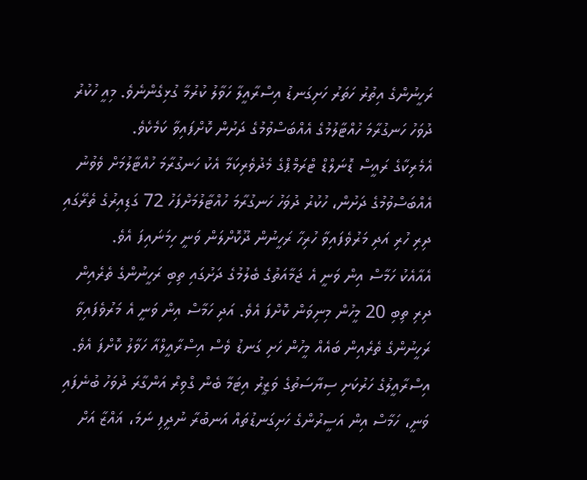ރަހީނުންގެ އިތުރު ހަތަރު ހަށިގަނޑު އިސްރާއީލާ ހަވާލު ކުރުމާ ގުޅިގެންނެވެ. މިއީ ހުކުރު ދުވަހު ހަނގުރާމަ ހުއްޓާލުމުގެ އެއްބަސްވުމުގެ ދަށުން ކޮށްފައިވާ ކަމެކެވެ.
އެމެރިކާގެ ރައީސް ޑޮނަލްޑް ޓްރަމްޕްގެ މެދުވެރިކަމާ އެކު ހަނގުރާމަ ހުއްޓާލުމަށް ވެވުނު އެއްބަސްވުމުގެ ދަށުން، ހުކުރު ދުވަހު ހަނގުރާމަ ހުއްޓާލުމަށްފަހު 72 ގަޑިއިރުގެ ތެރޭގައި ދިރި ހުރި އަދި މަރުވެފައިވާ ހުރިހާ ރަހީނުން ދޫކޮށްލަން ވަނީ ހިމަނައިފަ އެވެ.
އެއާއެކު ހަމާސް އިން ވަނީ އެ ޖަމާއަތުގެ ބެލުމުގެ ދަށުގައި ތިބި ރަހީނުންގެ ތެރެއިން ދިރި ތިބި 20 މީހުން މިނިވަން ކޮށްފަ އެވެ. އަދި ހަމާސް އިން ވަނީ އެ މަރުވެފައިވާ ރަހީނުންގެ ތެރެއިން ބައެއް މީހުން ހަށި ގަނޑު ވެސް އިސްރާއީލްއާ ހަވާލު ކޮށްފަ އެވެ.
އިސްރާއީލުގެ ހަރުކަށި ސިޔާސަތުގެ ވަޒީރު އިޓަމާ ބެން ގްވިރް އަންގާރަ ދުވަހު ބުނެފައި ވަނީ، ހަމާސް އިން އަސީރުންގެ ހަށިގަނޑުތައް އަނބުރާ ނުދީފި ނަމަ، ޣައްޒާ އަށް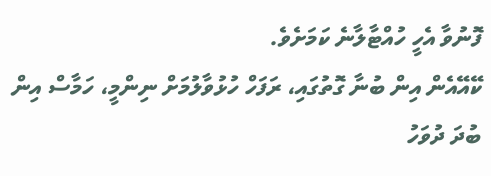ފޮނުވާ އެހީ ހުއްޓާލާނެ ކަމަށެވެ.
ކޭއޭއެން އިން ބުނާ ގޮތުގައި، ރަފަހް ހުޅުވާލުމަށް ނިންމީ، ހަމާސް އިން ބުދަ ދުވަހު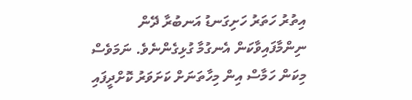އިތުރު ހަތަރު ހަށިގަނޑު އަނބުރާ ދޭން ނިންމާފައިވާކަން އެނގުމާ ގުޅިގެންނެވެ. ނަމަވެސް މިކަން ހަމާސް އިން މިހާތަނަށް ކަށަވަރު ކޮށްދީފައި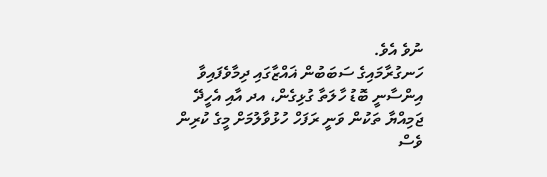ނުވެ އެވެ.
ހަނގުރާމައިގެ ސަބަބުން ޣައްޒާގައި ދިމާވެފައިވާ އިންސާނީ ބޮޑު ހާލަތާ ގުޅިގެން، އދ އާއި އެހީދޭ ޖަމިއްޔާ ތަކުން ވަނީ ރަފަހް ހުޅުވާލުމަށް މީގެ ކުރިން ވެސް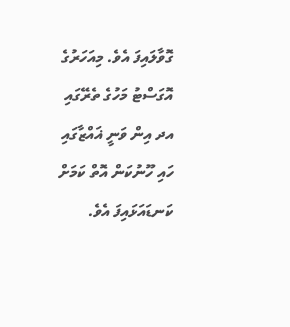ގޮވާލައިފަ އެވެ. މިއަހަރުގެ އޮގަސްޓު މަހުގެ ތެރޭގައި އދ އިން ވަނީ ޣައްޒާގައި ހައި ހޫނުކަން އޮތް ކަމަށް ކަނޑައަޅައިފަ އެވެ.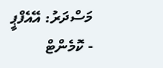މަސްދަރު: އޭއެފްޕީ
- ކޮމެންޓް